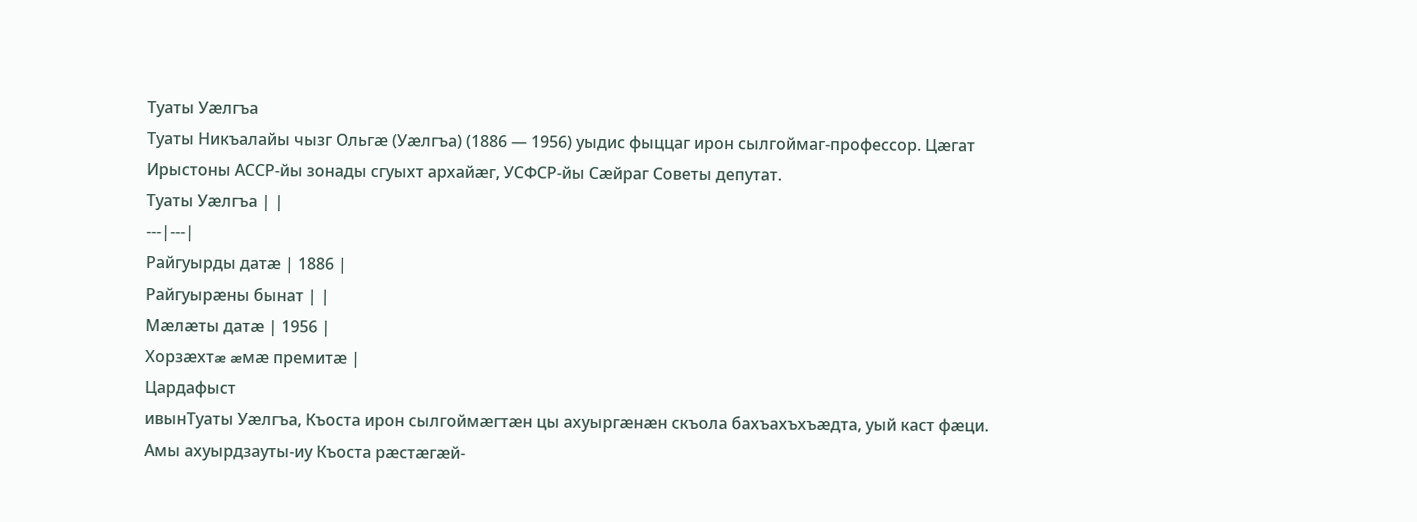Туаты Уæлгъа
Туаты Никъалайы чызг Ольгæ (Уæлгъа) (1886 — 1956) уыдис фыццаг ирон сылгоймаг-профессор. Цæгат Ирыстоны АССР-йы зонады сгуыхт архайæг, УСФСР-йы Сæйраг Советы депутат.
Туаты Уæлгъа | |
---|---|
Райгуырды датæ | 1886 |
Райгуырæны бынат | |
Мæлæты датæ | 1956 |
Хорзæхтæ æмæ премитæ |
Цардафыст
ивынТуаты Уæлгъа, Къоста ирон сылгоймæгтæн цы ахуыргæнæн скъола бахъахъхъæдта, уый каст фæци. Амы ахуырдзауты-иу Къоста рæстæгæй-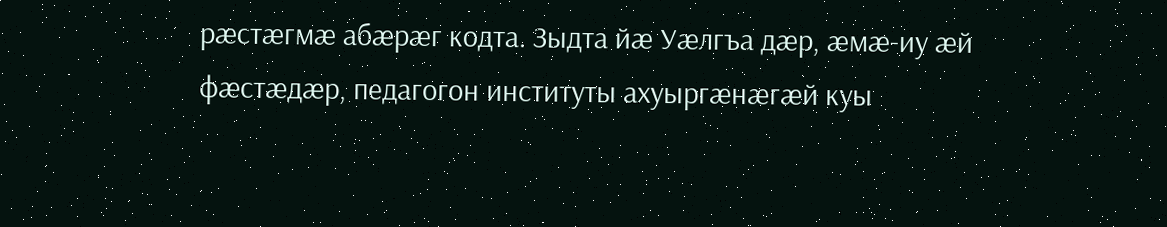рæстæгмæ абæрæг кодта. Зыдта йæ Уæлгъа дæр, æмæ-иу æй фæстæдæр, педагогон институты ахуыргæнæгæй куы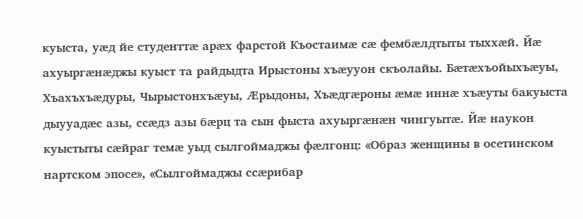куыста, уæд йе студенттæ арæх фарстой Къостаимæ сæ фембæлдтыты тыххæй. Йæ ахуыргæнæджы куыст та райдыдта Ирыстоны хъæууон скъолайы. Бæтæхъойыхъæуы, Хъахъхъæдуры, Чырыстонхъæуы, Æрыдоны, Хъæдгæроны æмæ иннæ хъæуты бакуыста дыууадæс азы, ссæдз азы бæрц та сын фыста ахуыргæнæн чингуытæ. Йæ наукон куыстыты сæйраг темæ уыд сылгоймаджы фæлгонц: «Образ женщины в осетинском нартском эпосе», «Сылгоймаджы ссæрибар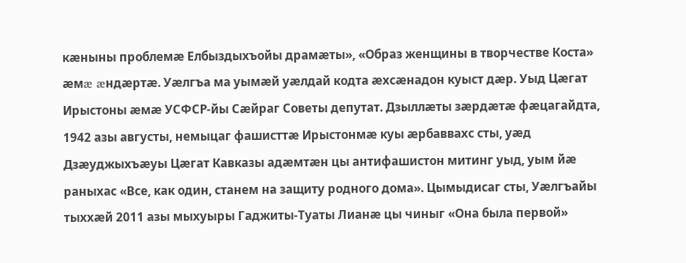кæныны проблемæ Елбыздыхъойы драмæты», «Образ женщины в творчестве Коста» æмæ æндæртæ. Уæлгъа ма уымæй уæлдай кодта æхсæнадон куыст дæр. Уыд Цæгат Ирыстоны æмæ УСФСР-йы Сæйраг Советы депутат. Дзыллæты зæрдæтæ фæцагайдта, 1942 азы августы, немыцаг фашисттæ Ирыстонмæ куы æрбаввахс сты, уæд Дзæуджыхъæуы Цæгат Кавказы адæмтæн цы антифашистон митинг уыд, уым йæ раныхас «Все, как один, станем на защиту родного дома». Цымыдисаг сты, Уæлгъайы тыххæй 2011 азы мыхуыры Гаджиты-Туаты Лианæ цы чиныг «Она была первой»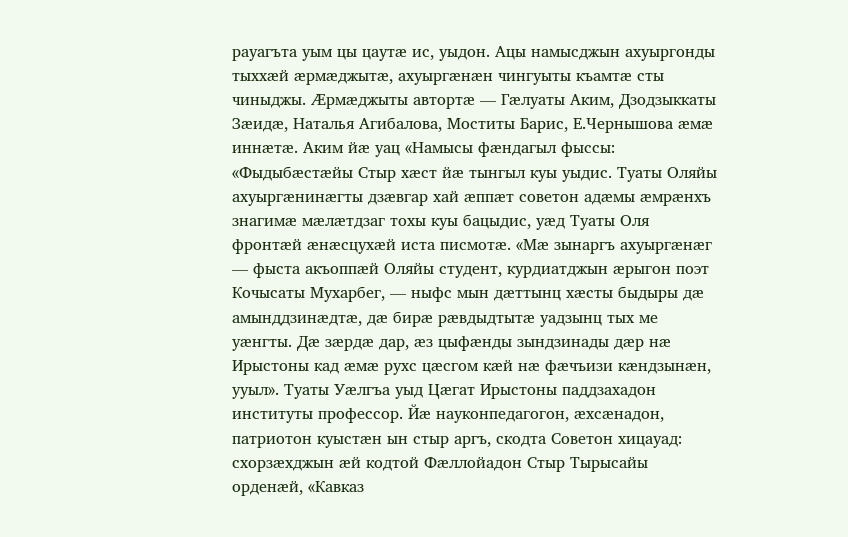рауагъта уым цы цаутæ ис, уыдон. Ацы намысджын ахуыргонды тыххæй æрмæджытæ, ахуыргæнæн чингуыты къамтæ сты чиныджы. Æрмæджыты автортæ — Гæлуаты Аким, Дзодзыккаты Зæидæ, Наталья Агибалова, Моститы Барис, Е.Чернышова æмæ иннæтæ. Аким йæ уац «Намысы фæндагыл фыссы: «Фыдыбæстæйы Стыр хæст йæ тынгыл куы уыдис. Туаты Оляйы ахуыргæнинæгты дзæвгар хай æппæт советон адæмы æмрæнхъ знагимæ мæлæтдзаг тохы куы бацыдис, уæд Туаты Оля фронтæй æнæсцухæй иста писмотæ. «Мæ зынаргъ ахуыргæнæг — фыста акъоппæй Оляйы студент, курдиатджын æрыгон поэт Кочысаты Мухарбег, — ныфс мын дæттынц хæсты быдыры дæ амынддзинæдтæ, дæ бирæ рæвдыдтытæ уадзынц тых ме уæнгты. Дæ зæрдæ дар, æз цыфæнды зындзинады дæр нæ Ирыстоны кад æмæ рухс цæсгом кæй нæ фæчъизи кæндзынæн, ууыл». Туаты Уæлгъа уыд Цæгат Ирыстоны паддзахадон институты профессор. Йæ науконпедагогон, æхсæнадон, патриотон куыстæн ын стыр аргъ, скодта Советон хицауад: схорзæхджын æй кодтой Фæллойадон Стыр Тырысайы орденæй, «Кавказ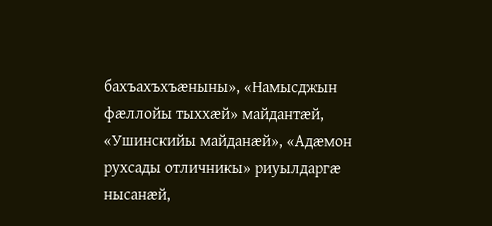бахъахъхъæныны», «Намысджын фæллойы тыххæй» майдантæй, «Ушинскийы майданæй», «Адæмон рухсады отличникы» риуылдаргæ нысанæй,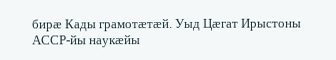бирæ Кады грамотæтæй. Уыд Цæгат Ирыстоны АССР-йы наукæйы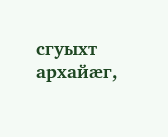сгуыхт архайæг,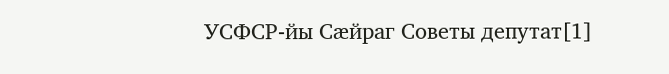УСФСР-йы Сæйраг Советы депутат[1]